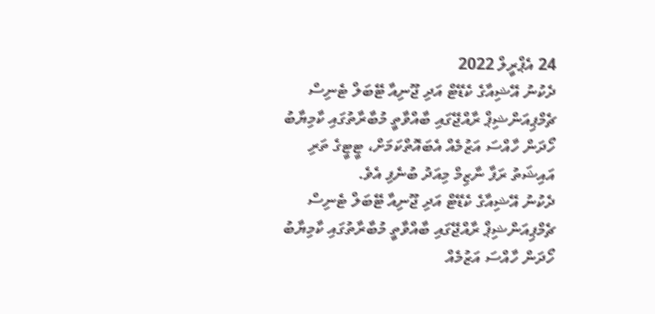24 އެޕްރީލް 2022
ދެކުނު އޭޝިއާގެ ކެޑޭޓް އަދި ޖޫނިއާ ޓޭބަލް ޓެނިސް ޗެމްޕިއަންޝިޕް ރާއްޖޭގައި ބާއްވާތީ މުބާރާތުގައި ކާމިޔާބު ހޯދަން ހާއްސަ އަޒުމެއް އެބައޮތްކަމަށް، ޓީޓީގެ ތަރި އައިޝަތު ރަފާ ނާޒިމް މިއަދު ބުނެފި އެވެ.
ދެކުނު އޭޝިއާގެ ކެޑޭޓް އަދި ޖޫނިއާ ޓޭބަލް ޓެނިސް ޗެމްޕިއަންޝިޕް ރާއްޖޭގައި ބާއްވާތީ މުބާރާތުގައި ކާމިޔާބު ހޯދަން ހާއްސަ އަޒުމެއް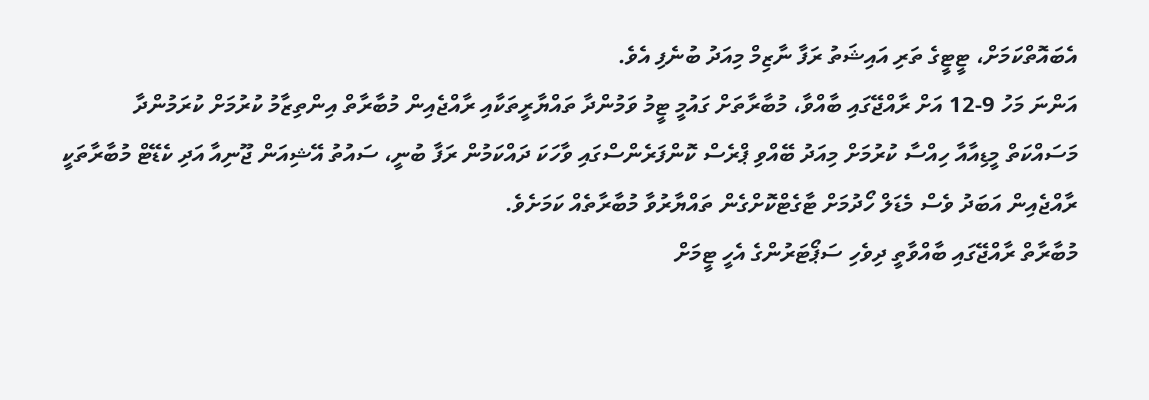އެބައޮތްކަމަށް، ޓީޓީގެ ތަރި އައިޝަތު ރަފާ ނާޒިމް މިއަދު ބުނެފި އެވެ.
އަންނަ މަހު 9-12 އަށް ރާއްޖޭގައި ބާއްވާ، މުބާރާތަށް ގައުމީ ޓީމު ވަމުންދާ ތައްޔާރީތަކާއި ރާއްޖެއިން މުބާރާތް އިންތިޒާމު ކުރުމަށް ކުރަމުންދާ މަސައްކަތް މީޑިއާއާ ހިއްސާ ކުރުމަށް މިއަދު ބޭއްވި ޕްރެސް ކޮންފަރެންސްގައި ވާހަކަ ދައްކަމުން ރަފާ ބުނީ، ސައުތު އޭޝިއަން ޖޫނިއާ އަދި ކެޑޭޓް މުބާރާތަކީ ރާއްޖެއިން އަބަދު ވެސް މެޑަލް ހޯދުމަށް ޓާގެޓްކޮށްގެން ތައްޔާރުވާ މުބާރާތެއް ކަމަށެވެ.
މުބާރާތް ރާއްޖޭގައި ބާއްވާތީ ދިވެހި ސަޕޯޓަރުންގެ އެހީ ޓީމަށް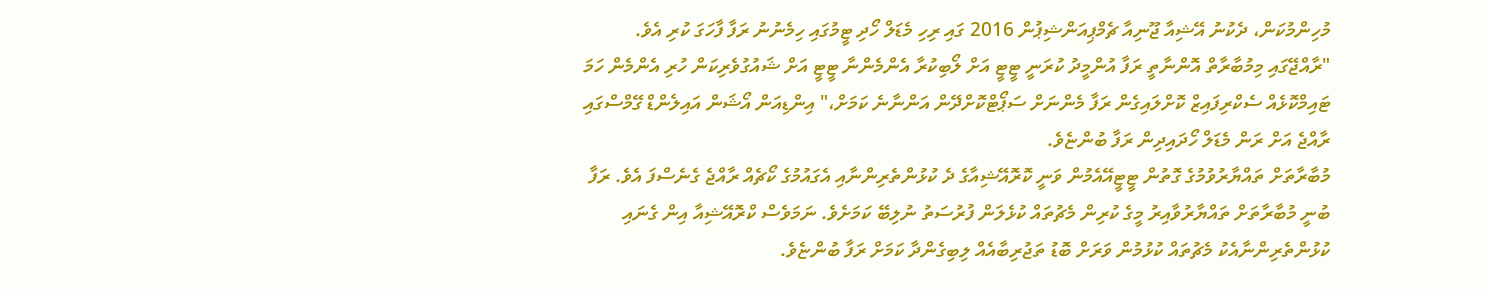މުހިންމުކަން، ދެކުނު އޭޝިއާ ޖޫނިއާ ޗެމްޕިއަންޝިޕުން 2016 ގައި ރިހި މެޑަލް ހޯދި ޓީމުގައި ހިމެނުނު ރަފާ ފާހަގަ ކުރި އެވެ.
"ރާއްޖޭގައި މިމުބާރާތް އޮންނާތީ ރަފާ އުންމީދު ކުރަނީ ޓީޓީ އަށް ލޯބިކުރާ އެންމެންނާ ޓީޓީ އަށް ޝައުގުވެރިކަން ހުރި އެންމެން ހަމަ ޓައިމްކޮޅެއް ސެކްރިފައިޒް ކޮށްލައިގެން ރަފާ މެންނަށް ސަޕޯޓްކޮށްދޭން އަންނާނެ ކަމަށް،" އިންޑިއަން އޯޝަން އައިލެންޑް ގޭމްސްގައި ރާއްޖެ އަށް ރަން މެޑަލް ހޯދައިދިން ރަފާ ބުންޏެވެ.
މުބާރާތަށް ތައްޔާރުވުމުގެ ގޮތުން ޓީޓީއޭއެމުން ވަނީ ކޮރޮއޭޝިއާގެ ދެ ކުޅުންތެރިންނާއި އެގައުމުގެ ކޯޗެއް ރާއްޖެ ގެނެސްފަ އެވެ. ރަފާ ބުނީ މުބާރާތަށް ތައްޔާރުވާއިރު މީގެ ކުރިން މެޗުތައް ކުޅެލަން ފުރުސަތު ނުލިބޭ ކަމަށެވެ. ނަމަވެސް ކްރޮއޭޝިއާ އިން ގެނައި ކުޅުންތެރިންނާއެކު މެޗުތައް ކުޅުމުން ވަރަށް ބޮޑު ތަޖުރިބާއެއް ލިބިގެންދާ ކަމަށް ރަފާ ބުންޏެވެ.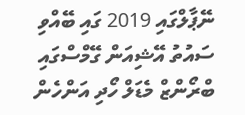ނޭޕާލްގައި 2019 ގައި ބޭއްވި ސައުތު އޭޝިއަން ގޭމްސްގައި ބްރޯންޒް މެޑަލް ހޯދި އަންހެން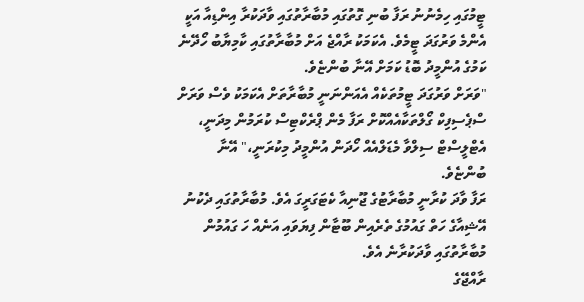ޓީމުގައި ހިމެނުނު ރަފާ ބުނި ގޮތުގައި މުބާރާތުގައި ވާދަކުރާ އިންޑިއާ އަކީ އެންމެ ވަރުގަދަ ޓީމެވެ. އެކަމަކު ރާއްޖެ އަށް މުބާރާތުގައި ކާމިޔާބު ހޯދޭނެ ކަމުގެ އުންމީދު ބޮޑު ކަމަށް އޭނާ ބުންޏެވެ.
"ވަރަށް ވަރުގަދަ ޓީމުތަކެއް އެއަންނަނީ މުބާރާތަށް އެކަމަކު ވެސް ވަރަށް ސްޕެސިފިކް ގޯލްތަކާއެއްކޮށް ރަފާ މެން ޕްރެކްޓިސް ކުރަމުން މިދަނީ، އެޓްލީސްޓް ސިލްވާ މެޑަލްއެއް ހޯދަން އުންމީދު މިކުރަނީ،" އޭނާ ބުންޏެވެ.
ރަފާ ވާދަ ކުރާނީ މުބާރާޓުގެ ޖޫނިއާ ކެޓަގަރީގަ އެވެ. މުބާރާތުގައި ދެކުނު އޭޝިއާގެ ހަތް ގައުމުގެ ތެރެއިން ބޫޓާން ފިޔަވައި އަނެއް ހަ ގައުމުން މުބާރާތުގައި ވާދަކުރާނެ އެވެ.
ރާއްޖޭގެ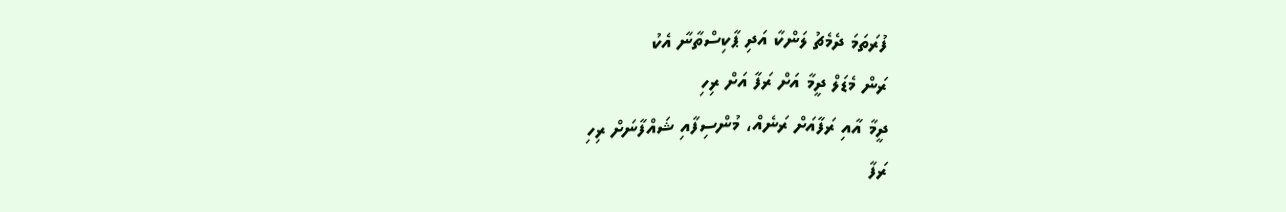ފުރަތަމަ ދެމެޗު ލަންކާ އަދި ޕާކިސްތާނާ އެކު
ރަން މެޑަލް ދީމާ އަށް ރަފާ އަށް ރިހި
ދީމާ އާއި ރަފާއަށް ރަނެއް، މުންސިފާއި ޝައްފާނަށް ރިހި
ރަފާ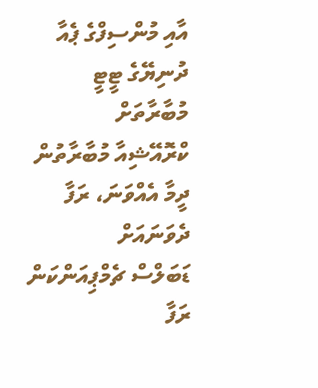އާއި މުންސިފްގެ ޕެއާ ދުނިޔޭގެ ޓީޓީ މުބާރާތަށް
ކްރޮއޭޝިއާ މުބާރާތުން ދީމާ އެއްވަނަ، ރަފާ ދެވަނައަށް
ޑަބަލްސް ޗެމްޕިއަންކަން ރަފާ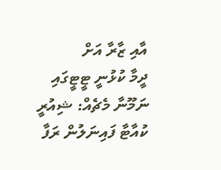އާއި ޒާރާ އަށް
ދީމާ ކުޅުނީ ޓީޓީގައި ނަމޫނާ މެޗެއް: ޝިއުރީ
ކުއާޓާ ފައިނަލުން ރަފާ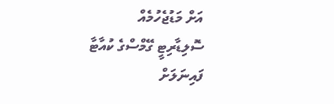އަށް މަޑުޖެހުމެއް
ސޮލިޑާރިޓީ ގޭމްސްގެ ކުއާޓާ ފައިނަލަށް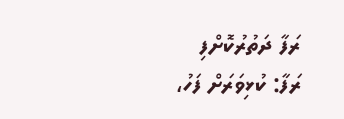ރަފާ ދަތުރުކޮށްފި
ރަފާ: ކުޅިވަރަށް ފަހު،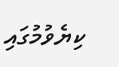ކިޔެވުމުގައި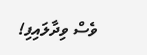ވެސް ވިދާލައިފި!